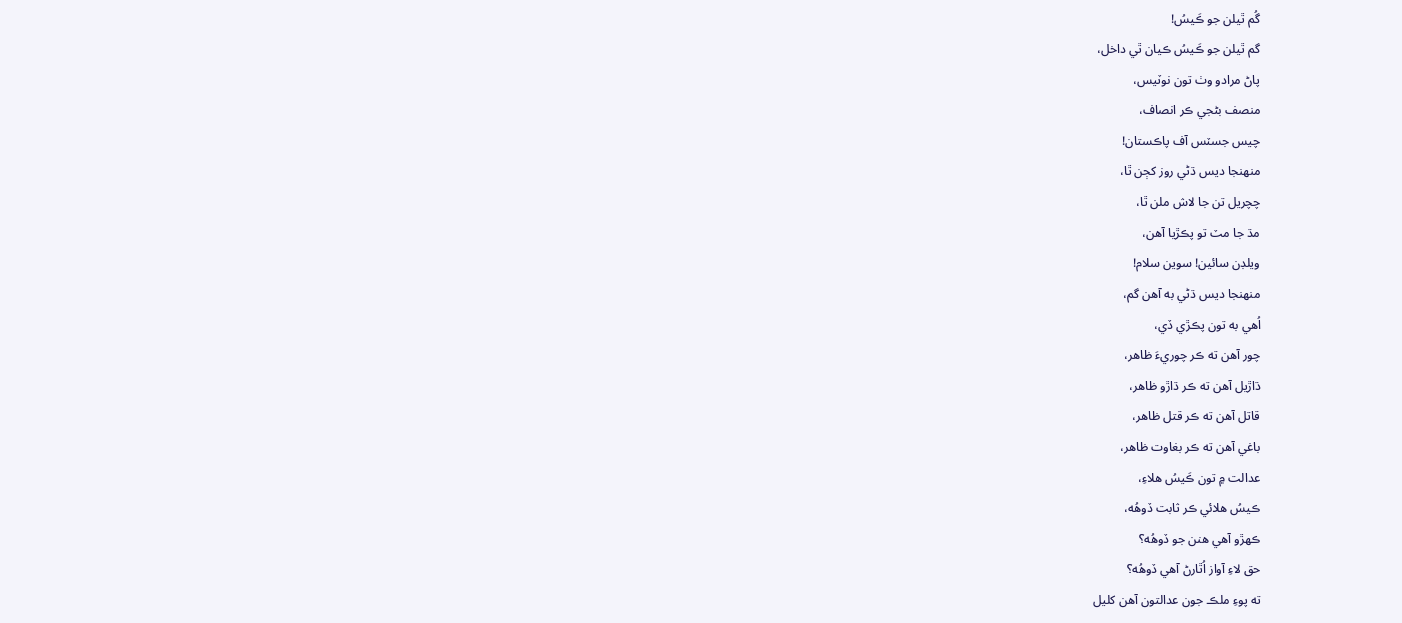گُم ٿيلن جو ڪَيسُ!
گم ٿيلن جو ڪَيسُ ڪيان ٿي داخل،
پاڻ مرادو وٺ تون نوٽيس،
منصف بڻجي ڪر انصاف،
چيس جسٽس آف پاڪستان!
منهنجا ديس ڌڻي روز کڄن ٿا،
چچريل تن جا لاش ملن ٿا،
مڌ جا مٽ تو پڪڙيا آهن،
ويلڊن سائين! سوين سلام!
منهنجا ديس ڌڻي به آهن گم،
اُهي به تون پڪڙي ڏي،
چور آهن ته ڪر چوريءَ ظاهر،
ڌاڙيل آهن ته ڪر ڌاڙو ظاهر،
قاتل آهن ته ڪر قتل ظاهر،
باغي آهن ته ڪر بغاوت ظاهر،
عدالت ۾ تون ڪَيسُ هلاءِ،
ڪيسُ هلائي ڪر ثابت ڏوهُه،
ڪهڙو آهي هنن جو ڏوهُه؟
حق لاءِ آواز اُٿارڻ آهي ڏوهُه؟
ته پوءِ ملڪ جون عدالتون آهن کليل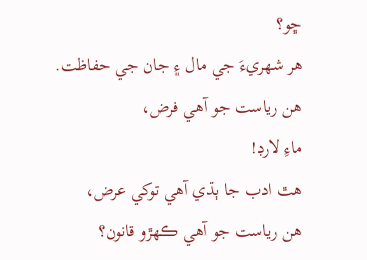ڇو؟
هر شهريءَ جي مال ۽ جان جي حفاظت.
هن رياست جو آهي فرض،
ماءِ لارڊ!
هٿ ادب جا ٻڌي آهي توکي عرض،
هن رياست جو آهي ڪهڙو قانون؟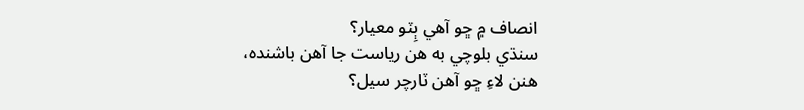انصاف ۾ ڇو آهي ٻِٽو معيار؟
سنڌي بلوچي به هن رياست جا آهن باشنده،
هنن لاءِ ڇو آهن ٽارچر سيل؟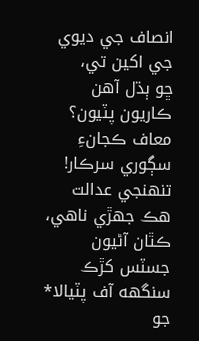انصاف جي ديوي جي اکين تي،
ڇو ٻڌل آهن ڪاريون پٽيون؟
معاف ڪجانءِ سڳوري سرڪار!
تنهنجي عدالت هڪ جهڙي ناهي،
ڪٿان آڻيون جسٽس کڙڪ سنگهه آف پٽيالا*
جو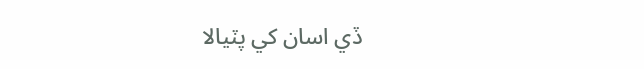ڏي اسان کي پٽيالا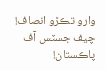وارو تڪڙو انصاف!
چيف جسٽس آف پاڪستان!